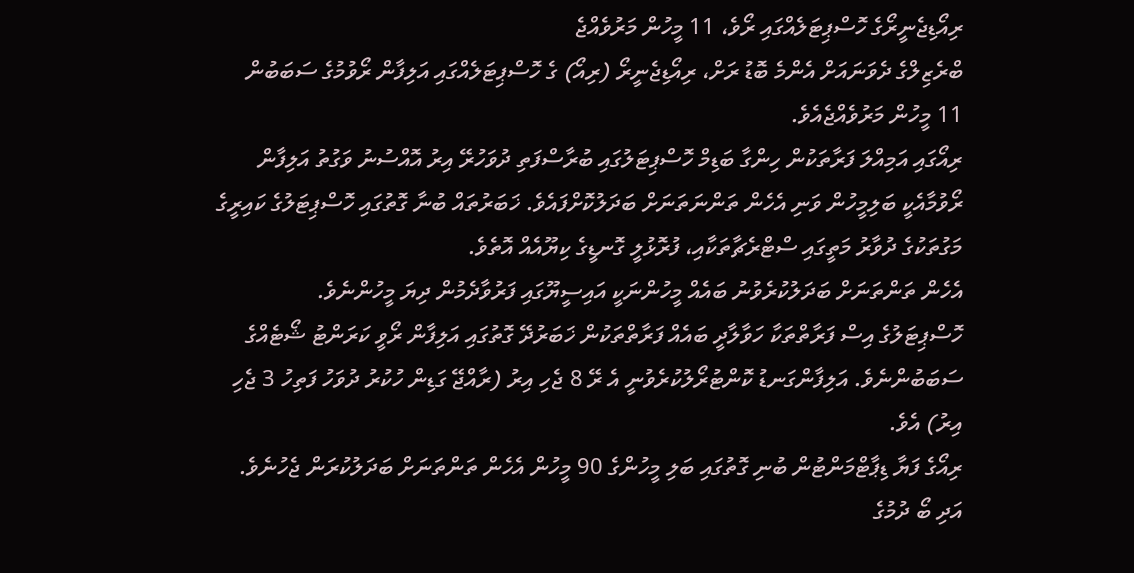ރިއޯޑިޖެނީރޯގެ ހޮސްޕިޓަލެއްގައި ރޯވެ، 11 މީހުން މަރުވެއްޖެ
ބްރެޒިލްގެ ދެވަނައަށް އެންމެ ބޮޑު ރަށް، ރިއޯޑިޖެނީރޯ (ރިއޯ) ގެ ހޮސްޕިޓަލެއްގައި އަލިފާން ރޯވުމުގެ ސަބަބުން 11 މީހުން މަރުވެއްޖެއެވެ.
ރިއޯގައި އަމިއްލަ ފަރާތަކުން ހިންގާ ބަޑިމް ހޮސްޕިޓަލުގައި ބުރާސްފަތި ދުވަހުރޭ އިރު އޮއްސުނު ވަގުތު އަލިފާން ރޯވުމާއެކީ ބަލިމީހުން ވަނި އެހެން ތަންނަތަނަށް ބަދަލުކޮށްފައެވެ. ޚަބަރުތައް ބުނާ ގޮތުގައި ހޮސްޕިޓަލުގެ ކައިރީގެ މަގުތަކުގެ ދުވާރު މަތީގައި ސްޓްރެޗާތަކާއި، ފުރޮޅުލީ ގޮނޑީގެ ކިޔޫއެއް އޮތެވެ.
އެހެން ތަންތަނަށް ބަދަލުކުރެވުނު ބައެއް މީހުންނަކީ އައިސީޔޫގައި ފަރުވާދެމުން ދިޔަ މީހުންނެވެ.
ހޮސްޕިޓަލުގެ އިސް ފަރާތްތަކާ ހަވާލާދީ ބައެއް ފަރާތްތަކުން ޚަބަރުދޭ ގޮތުގައި އަލިފާން ރޯވީ ކަރަންޓު ޝޯޓެއްގެ ސަބަބުންނެވެ. އަލިފާންގަނޑު ކޮންޓުރޯލުކުރެވުނީ އެ ރޭ 8 ޖެހި އިރު (ރާއްޖޭ ގަޑިން ހުކުރު ދުވަހު ފަތިހު 3 ޖެހި އިރު) އެވެ.
ރިއޯގެ ފަޔާ ޑިޕާޓްމަންޓުން ބުނި ގޮތުގައި ބަލި މީހުންގެ 90 މީހުން އެހެން ތަންތަނަށް ބަދަލުކުރަން ޖެހުނެވެ. އަދި ބޯ ދުމުގެ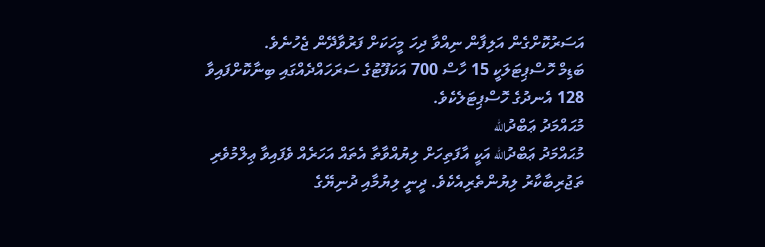އަސަރުކޮށްގެން އަލިފާން ނިއްވާ ދިހަ މީހަކަށް ފަރުވާދޭން ޖެހުނެވެ.
ބަޑިމް ހޮސްޕިޓަލަކީ 15 ހާސް 700 އަކަފޫޓުގެ ސަރަހައްދެއްގައި ބިނާކޮށްފައިވާ 128 އެނދުގެ ހޮސްޕިޓަލެކެވެ.
މުޙައްމަދު ޢަބްދުالله
މުޙައްމަދު ޢަބްދުالله އަކީ އާފަތިހަށް ލިޔުއްވާތާ އެތައް އަހަރެއް ވެފައިވާ ޢިލްމުވެރި ތަޖުރިބާކާރު ލިޔުންތެރިއެކެވެ. ދީނީ ލިޔުމާއި ދުނިޔޭގެ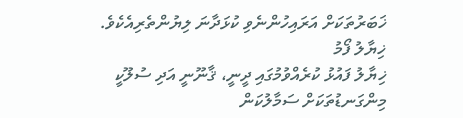ޚަބަރުތަކަށް އަރައިހުންނެވި ކުޅަދާނަ ލިޔުންތެރިއެކެވެ.
ޚިޔާލު ފޯމު
ޚިޔާލު ފައުޅު ކުރެއްވުމުގައި ދީނީ، ޤާނޫނީ އަދި ސުލޫކީ މިންގަނޑުތަކަށް ސަމާލުކަން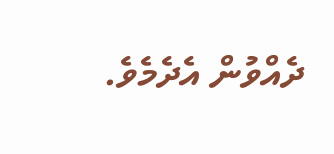ދެއްވުން އެދެމެވެ.